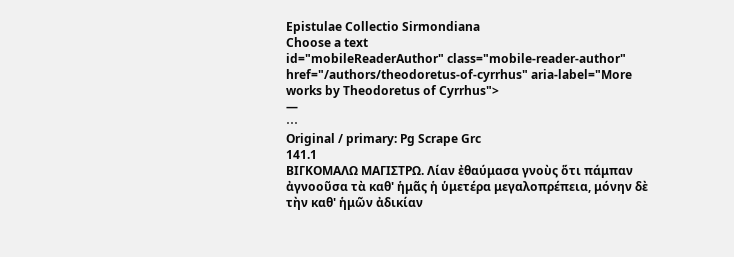Epistulae Collectio Sirmondiana
Choose a text
id="mobileReaderAuthor" class="mobile-reader-author" href="/authors/theodoretus-of-cyrrhus" aria-label="More works by Theodoretus of Cyrrhus">
—
⋯
Original / primary: Pg Scrape Grc
141.1
ΒΙΓΚΟΜΑΛΩ ΜΑΓΙΣΤΡΩ. Λίαν ἐθαύμασα γνοὺς ὅτι πάμπαν ἀγνοοῦσα τὰ καθ' ἡμᾶς ἡ ὑμετέρα μεγαλοπρέπεια, μόνην δὲ τὴν καθ' ἡμῶν ἀδικίαν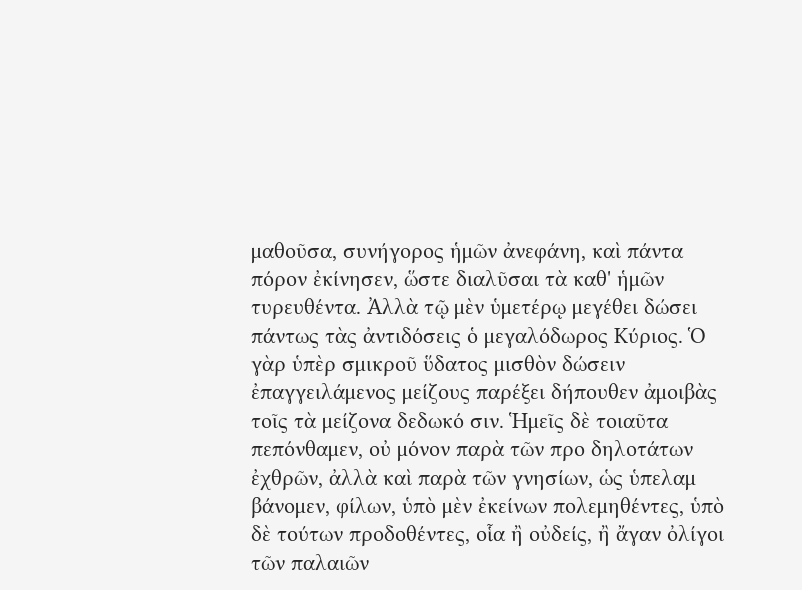μαθοῦσα, συνήγορος ἡμῶν ἀνεφάνη, καὶ πάντα πόρον ἐκίνησεν, ὥστε διαλῦσαι τὰ καθ' ἡμῶν τυρευθέντα. Ἀλλὰ τῷ μὲν ὑμετέρῳ μεγέθει δώσει πάντως τὰς ἀντιδόσεις ὁ μεγαλόδωρος Κύριος. Ὁ γὰρ ὑπὲρ σμικροῦ ὕδατος μισθὸν δώσειν ἐπαγγειλάμενος μείζους παρέξει δήπουθεν ἀμοιβὰς τοῖς τὰ μείζονα δεδωκό σιν. Ἡμεῖς δὲ τοιαῦτα πεπόνθαμεν, οὐ μόνον παρὰ τῶν προ δηλοτάτων ἐχθρῶν, ἀλλὰ καὶ παρὰ τῶν γνησίων, ὡς ὑπελαμ βάνομεν, φίλων, ὑπὸ μὲν ἐκείνων πολεμηθέντες, ὑπὸ δὲ τούτων προδοθέντες, οἷα ἢ οὐδείς, ἢ ἄγαν ὀλίγοι τῶν παλαιῶν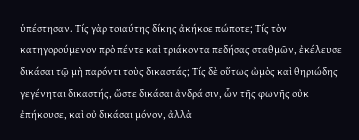ὑπέστησαν. Τίς γὰρ τοιαύτης δίκης ἀκήκοε πώποτε; Τίς τὸν κατηγορούμενον πρὸ πέντε καὶ τριάκοντα πεδήσας σταθμῶν, ἐκέλευσε δικάσαι τῷ μὴ παρόντι τοὺς δικαστάς; Τίς δὲ οὕτως ὠμὸς καὶ θηριώδης γεγένηται δικαστής, ὥστε δικάσαι ἀνδρά σιν, ὧν τῆς φωνῆς οὐκ ἐπήκουσε, καὶ οὐ δικάσαι μόνον, ἀλλὰ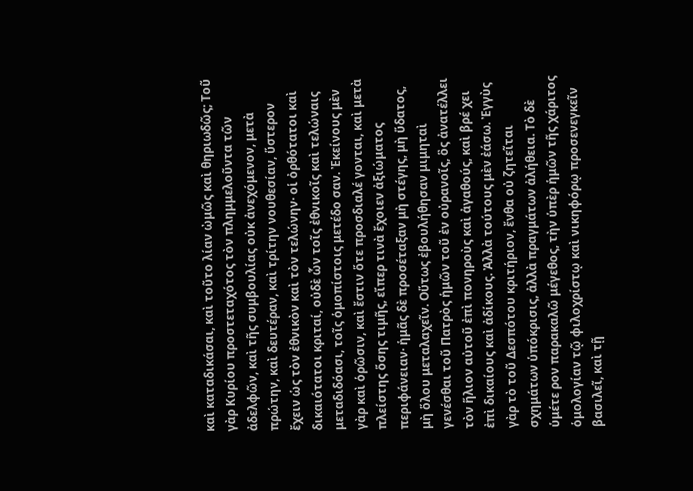καὶ καταδικάσαι, καὶ τοῦτο λίαν ὠμῶς καὶ θηριωδῶς; Τοῦ γὰρ Κυρίου προστεταχότος τὸν πλημμελοῦντα τῶν ἀδελφῶν, καὶ τῆς συμβουλίας οὐκ ἀνεχόμενον, μετὰ πρώτην, καὶ δευτέραν, καὶ τρίτην νουθεσίαν, ὕστερον ἔχειν ὡς τὸν ἐθνικὸν καὶ τὸν τελώνην· οἱ ὀρθότατοι καὶ δικαιότατοι κριταί, οὐδὲ ὧν τοῖς ἐθνικοῖς καὶ τελώναις μεταδιδόασι, τοῖς ὁμοπίστοις μετέδο σαν. Ἐκείνους μὲν γὰρ καὶ ὁρῶσιν, καὶ ἔστιν ὅτε προσδιαλέ γονται, καὶ μετὰ πλείστης ὅσης τιμῆς, εἴπερ τινὰ ἔχοιεν ἀξιώματος περιφάνειαν· ἡμᾶς δὲ προσέταξαν μὴ στέγης, μὴ ὕδατος, μὴ ὅλου μεταλαχεῖν. Οὕτως ἐβουλήθησαν μιμηταὶ γενέσθαι τοῦ Πατρὸς ἡμῶν τοῦ ἐν οὐρανοῖς, ὃς ἀνατέλλει τὸν ἥλιον αὐτοῦ ἐπὶ πονηροὺς καὶ ἀγαθούς, καὶ βρέ χει ἐπὶ δικαίους καὶ ἀδίκους. Ἀλλὰ τούτους μὲν ἐάσω. Ἐγγὺς γὰρ τὸ τοῦ Δεσπότου κριτήριον, ἔνθα οὐ ζητεῖται σχημάτων ὑπόκρισις, ἀλλὰ πραγμάτων ἀλήθεια. Τὸ δὲ ὑμέτε ρον παρακαλῶ μέγεθος, τὴν ὑπὲρ ἡμῶν τῆς χάριτος ὁμολογίαν τῷ φιλοχρίστῳ καὶ νικηφόρῳ προσενεγκεῖν βασιλεῖ, καὶ τῇ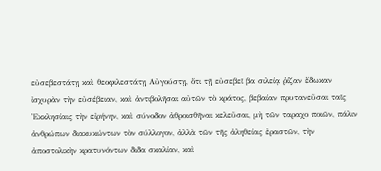εὐσεβεστάτῃ καὶ θεοφιλεστάτῃ Αὐγούστῃ, ὅτι τῇ εὐσεβεῖ βα σιλείᾳ ῥίζαν ἔδωκαν ἰσχυρὰν τὴν εὐσέβειαν, καὶ ἀντιβολῆσαι αὐτῶν τὸ κράτος, βεβαίαν πρυτανεῦσαι ταῖς Ἐκκλησίαις τὴν εἰρήνην, καὶ σύνοδον ἀθροισθῆναι κελεῦσαι, μὴ τῶν ταραχο ποιῶν, πάλιν ἀνθρώπων διακυκώντων τὸν σύλλογον, ἀλλὰ τῶν τῆς ἀληθείας ἐραστῶν, τὴν ἀποστολικὴν κρατυνόντων διδα σκαλίαν, καὶ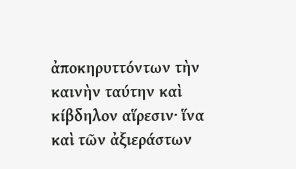ἀποκηρυττόντων τὴν καινὴν ταύτην καὶ κίβδηλον αἵρεσιν· ἵνα καὶ τῶν ἀξιεράστων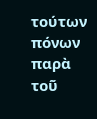τούτων πόνων παρὰ τοῦ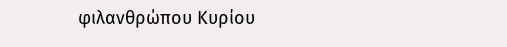φιλανθρώπου Κυρίου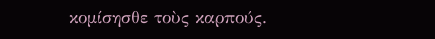κομίσησθε τοὺς καρπούς.